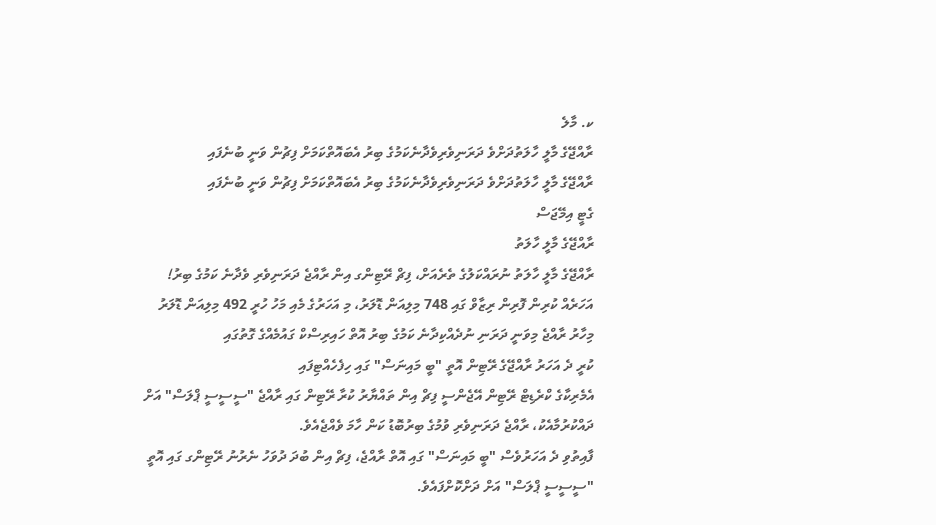ކ. މާލެ
ރާއްޖޭގެ މާލީ ހާލަތުދަށްވެ ދަރަނިވެރިވެދާނެކަމުގެ ބިރު އެބައޮތްކަމަށް ފިޗުން ވަނީ ބުނެފައި
ރާއްޖޭގެ މާލީ ހާލަތުދަށްވެ ދަރަނިވެރިވެދާނެކަމުގެ ބިރު އެބައޮތްކަމަށް ފިޗުން ވަނީ ބުނެފައި
ގެޓީ އިމޭޖަސް
ރާއްޖޭގެ މާލީ ހާލަތު
ރާއްޖޭގެ މާލީ ހާލަތު ނުރައްކަލުގެ ތެރެއަށް، ފިޗް ރޭޓިންގ އިން ރާއްޖެ ދަރަނިވެރި ވެދާނެ ކަމުގެ ބިރު!
އަހަރެއް ކުރިން ފޮރިން ރިޒާވް ގައި 748 މިލިއަން ޑޮލަރު، މި އަހަރުގެ މެއި މަހު ހުރީ 492 މިލިއަން ޑޮލަރު
މިހާރު ރާއްޖެ މިވަނީ ދަރަނި ނުދެއްކިދާނެ ކަމުގެ ބިރު އޮތް ހައިރިސްކް ގައުމެއްގެ ގޮތުގައި
ކުރީ ދެ އަހަރު ރާއްޖޭގެ ރޭޓިން އޮތީ "ބީ މައިނަސް" ގައި ހިފެހެއްޓިފައި
އެމެރިކާގެ ކްރެޑިޓް ރޭޓިން އޭޖެންސީ ފިޗް އިން ތައްޔާރު ކުރާ ރޭޓިން ގައި ރާއްޖެ "ސީސީސީ ޕްލަސް" އަށް ދައްކުރުމާއެކު، ރާއްޖެ ދަރަނިވެރި ވުމުގެ ބިރުބޮޑު ކަން ހާމަ ވެއްޖެއެވެ.
ފާއިތުވި ދެ އަހަރުވެސް "ބީ މައިނަސް" ގައި އޮތް ރާއްޖެ، ފިޗް އިން ބުދަ ދުވަހު ނެރުނު ރޭޓިންގ ގައި އޮތީ "ސީސީސީ ޕްލަސް" އަށް ދަށްކޮށްފައެވެ.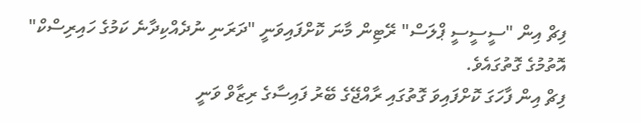ފިޗް އިން "ސީސީސީ ޕްލަސް" ރޭޓިން މާނަ ކޮށްފައިވަނީ "ދަރަނި ނުދެއްކިދާނެ ކަމުގެ ހައިރިސްކް" އޮތުމުގެ ގޮތުގައެވެ.
ފިޗް އިން ފާހަގަ ކޮށްފައިވަ ގޮތުގައި ރާއްޖޭގެ ބޭރު ފައިސާގެ ރިޒާވް ވަނީ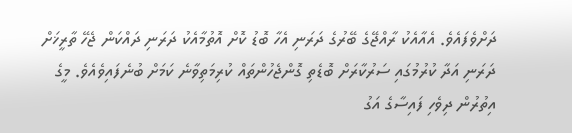ދަށްވެފައެވެ. އެއާއެކު ރާއްޖޭގެ ބޭރުގެ ދަރަނި އެހާ ބޮޑު ކޮށް އޮތުމާއެކު ދަރަނި ދައްކަން ޖެހޭ ތާރީޚަށް ދަރަނި އަދާ ކުރުމުގައި ސަރުކާރަށް ބޮޑެތި ގޮންޖެހުންތައް ކުރިމަތިވާނެ ކަމަށް ބުނެފައިވެއެވެ. މީގެ އިތުރުން ދިވެހި ފައިސާގެ އަގު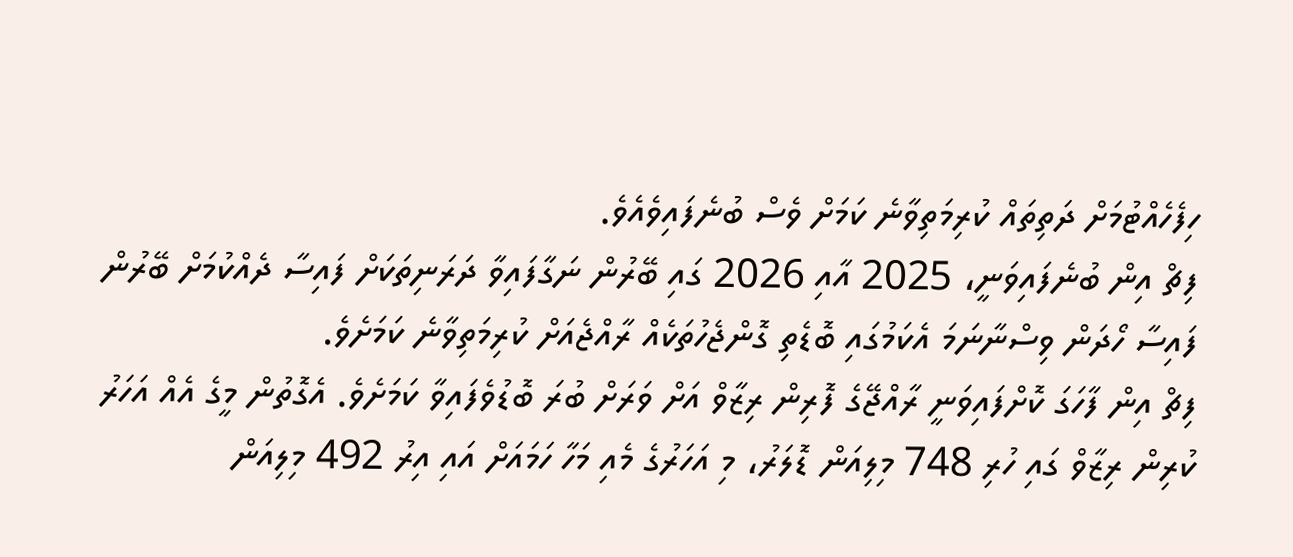ހިފެހެއްޓުމަށް ދަތިތައް ކުރިމަތިވާނެ ކަމަށް ވެސް ބުނެފައިވެއެވެ.
ފިޗް އިން ބުނެފައިވަނީ، 2025 އާއި 2026 ގައި ބޭރުން ނަގާފައިވާ ދަރަނިތަކަށް ފައިސާ ދެއްކުމަށް ބޭރުން ފައިސާ ހޯދަން ވިސްނާނަމަ އެކަމުގައި ބޮޑެތި ގޮންޖެހުތަކެއް ރާއްޖެއަށް ކުރިމަތިވާނެ ކަމަށެވެ.
ފިޗް އިން ފާހަގަ ކޮށްފައިވަނީ ރާއްޖޭގެ ފޮރިން ރިޒާވް އަށް ވަރަށް ބުރަ ބޮޑުވެފައިވާ ކަމަށެވެ. އެގޮތުން މީގެ އެއް އަހަރު ކުރިން ރިޒާވް ގައި ހުރި 748 މިލިއަން ޑޮލަރު، މި އަހަރުގެ މެއި މަހާ ހަމައަށް އައި އިރު 492 މިލިއަން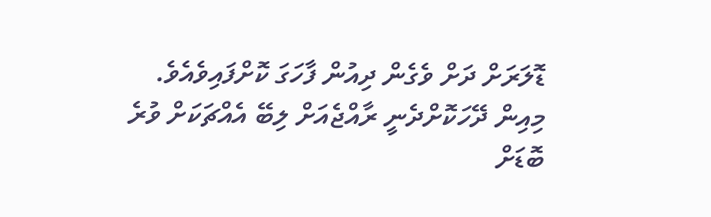ޑޮލަރަށް ދަށް ވެގެން ދިއުން ފާހަގަ ކޮށްފައިވެއެވެ.
މިއިން ދޭހަކޮށްދެނީ ރާއްޖެއަށް ލިބޭ އެއްޗަކަށް ވުރެ ބޮޑަށް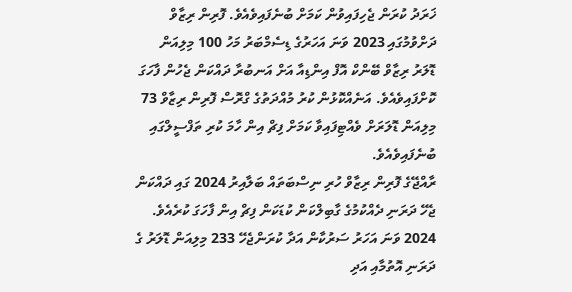ޚަރަދު ކުރަން ޖެހިފައިވުން ކަމަށް ބުނެފައިވެއެވެ. ފޮރިން ރިޒާވް ދަށްވުމުގައި 2023 ވަނަ އަހަރުގެ ޑިސެމްބަރު މަހު 100 މިލިއަން ޑޮލަރު ރިޒާވް ބޭންކް އޮފް އިންޑިއާ އަށް އަނބުރާ ދައްކަން ޖެހުން ފާހަގަ ކޮށްފައިވެއެވެ. އަނެއްކޮޅުން ކުރު މުއްދަތުގެ ގްރޮސް ފޮރިން ރިޒާވް 73 މިލިއަން ޑޮލަރަށް ވެއްޓިފައިވާ ކަމަށް ފިޗް އިން ހާމަ ކުރި ތަފްސީލްގައި ބުނެފައިވެއެވެ.
ރާއްޖޭގެ ފޮރިން ރިޒާވް ހުރި ނިސްބަތައް ބަލާއިރު 2024 ގައި ދައްކަން ޖެހޭ ދަރަނި ދެއްކުމުގެ ގާބިލްކަން ކުޑަކަން ފިޗް އިން ފާހަގަ ކުރެއެވެ. 2024 ވަނަ އަހަރު ސަރުކާން އަދާ ކުރަންޖެހޭ 233 މިލިއަން ޑޮލަރު ގެ ދަރަނި އޮތުމާއި އަދި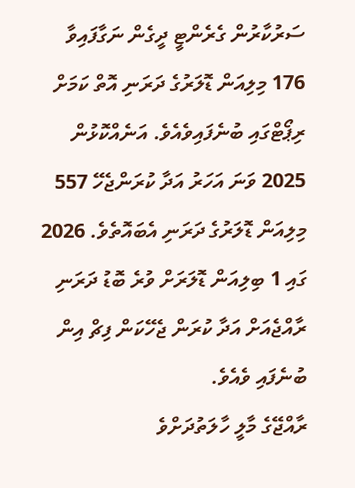ސަރުކާރުން ގެރެންޓީ ދީގެން ނަގާފައިވާ 176 މިލިއަން ޑޮލަރުގެ ދަރަނި އޮތް ކަމަށް ރިޕޯޓްގައި ބުނެފައިވެއެވެ. އަނެއްކޮޅުން 2025 ވަނަ އަހަރު އަދާ ކުރަންޖެހޭ 557 މިލިއަން ޑޮލަރުގެ ދަރަނި އެބައޮތެވެ. 2026 ގައި 1 ބިލިއަން ޑޮލަރަށް ވުރެ ބޮޑު ދަރަނި ރާއްޖެއަށް އަދާ ކުރަން ޖެހޭކަން ފިޗް އިން ބުނެފައި ވެއެވެ.
ރާއްޖޭގެ މާލީ ހާލަތުދަށްވެ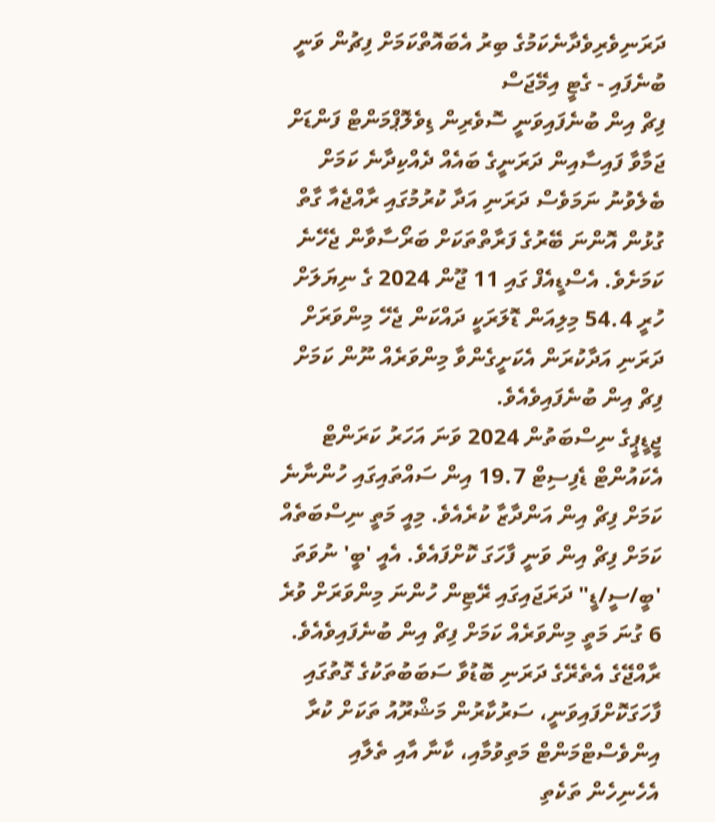ދަރަނިވެރިވެދާނެކަމުގެ ބިރު އެބައޮތްކަމަށް ފިޗުން ވަނީ ބުނެފައި - ގެޓީ އިމޭޖަސް
ފިޗް އިން ބުނެފައިވަނީ ސޮވެރިން ޑިވެލޮޕްމަންޓް ފަންޑަށް ޖަމާވާ ފައިސާއިން ދަރަނީގެ ބައެއް ދެއްކިދާނެ ކަމަށް ބެލެވުނު ނަމަވެސް ދަރަނި އަދާ ކުރުމުގައި ރާއްޖެއާ ގާތް ގުޅުން އޮންނަ ބޭރުގެ ފަރާތްތަކަށް ބަރޯސާވާން ޖެހޭނެ ކަމަށެވެ. އެސްޑީއެފް ގައި 11 ޖޫން 2024 ގެ ނިޔަލަށް ހުރީ 54.4 މިލިއަން ޑޮލަރަކީ ދައްކަން ޖެހޭ މިންވަރަށް ދަރަނި އަދާކުރަން އެކަށީގެންވާ މިންވަރެއް ނޫން ކަމަށް ފިޗް އިން ބުނެފައިވެއެވެ.
ޖީޑީޕީގެ ނިސްބަތުން 2024 ވަނަ އަހަރު ކަރަންޓް އެކައުންޓް ޑެފިސިޓް 19.7 އިން ސައްތައިގައި ހުންނާނެ ކަމަށް ފިޗް އިން އަންދާޒާ ކުރެއެވެ. މިއީ މަތީ ނިސްބަތެއް ކަމަށް ފިޗް އިން ވަނީ ފާހަގަ ކޮށްފައެވެ. އެއީ 'ބީ' ނުވަތަ 'ބީ/ސީ/ޑީ" ދަރަޖައިގައި ރޭޓިން ހުންނަ މިންވަރަށް ވުރެ 6 ގުނަ މަތީ މިންވަރެއް ކަމަށް ފިޗް އިން ބުނެފައިވެއެވެ. ރާއްޖޭގެ އެތެރޭގެ ދަރަނި ބޮޑުވާ ސަބަބުތަކުގެ ގޮތުގައި ފާހަގަކޮށްފައިވަނީ، ސަރުކާރުން މަޝްރޫއު ތަކަށް ކުރާ އިންވެސްޓްމަންޓް މަތިވުމާއި، ކާނާ އާއި ތެލާއި އެހެނިހެން ތަކެތި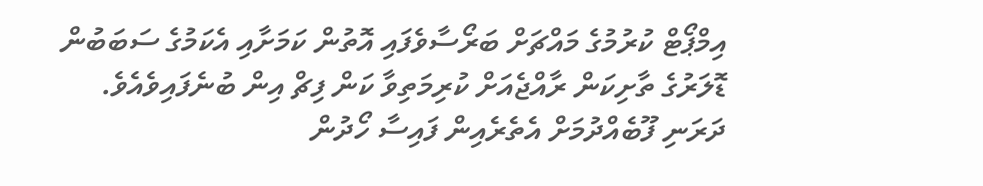އިމްޕޯޓް ކުރުމުގެ މައްޗަށް ބަރޯސާވެފައި އޮތުން ކަމަށާއި އެކަމުގެ ސަބަބުން ޑޮލަރުގެ ތާށިކަން ރާއްޖެއަށް ކުރިމަތިވާ ކަން ފިޗް އިން ބުނެފައިވެއެވެ.
ދަރަނި ފޫބެއްދުމަށް އެތެރެއިން ފައިސާ ހޯދުން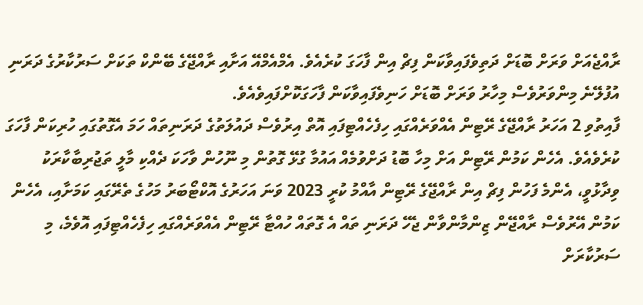ރާއްޖެއަށް ވަރަށް ބޮޑަށް ދަތިވެފައިވާކަން ފިޗް އިން ފާހަގަ ކުރެއެވެ. އެމްއެމްއޭ އަށާއި ރާއްޖޭގެ ބޭންކް ތަކަށް ސަރުކާރުގެ ދަރަނި އުފުލޭނެ މިންވަރުވެސް މިހާރު ވަރަށް ބޮޑަށް ހަނިވެފައިވާކަން ފާހަގަކޮށްފައިވެއެވެ.
ފާއިތުވި 2 އަހަރު ރާއްޖޭގެ ރޭޓިން އެއްވަރެއްގައި ހިފެހެއްޓިފައި އޮތް އިރުވެސް ދައުލަތުގެ ދަރަނިތައް ހަމަ އެގޮތުގައި ހުރިކަން ފާހަގަ ކުރެވެއެވެ. އެހެން ކަމުން ރޭޓިން އަށް މިހާ ބޮޑު ދަށްވުމެއް އައުމާ ގުޅޭ ގޮތުން މި ނޫހުން ވާހަކަ ދެއްކި މާލީ ތަޖުރިބާކާރަކު ވިދާޅުވީ، އެންމެ ފަހުން ފިޗް އިން ރާއްޖޭގެ ރޭޓިން އާއްމު ކުރީ 2023 ވަނަ އަހަރުގެ އޮކްޓޯބަރު މަހުގެ ތެރޭގައި ކަމަށާއި، އެހެން ކަމުން އޭރުވެސް ރާއްޖޭން ޒިންމާންވާން ޖެހޭ ދަރަނި ތައް އެ ގޮތައް ހުއްޓާ ރޭޓިން އެއްވަރެއްގައި ހިފެހެއްޓިފައި އޮވެމެ، މި ސަރުކާރަށް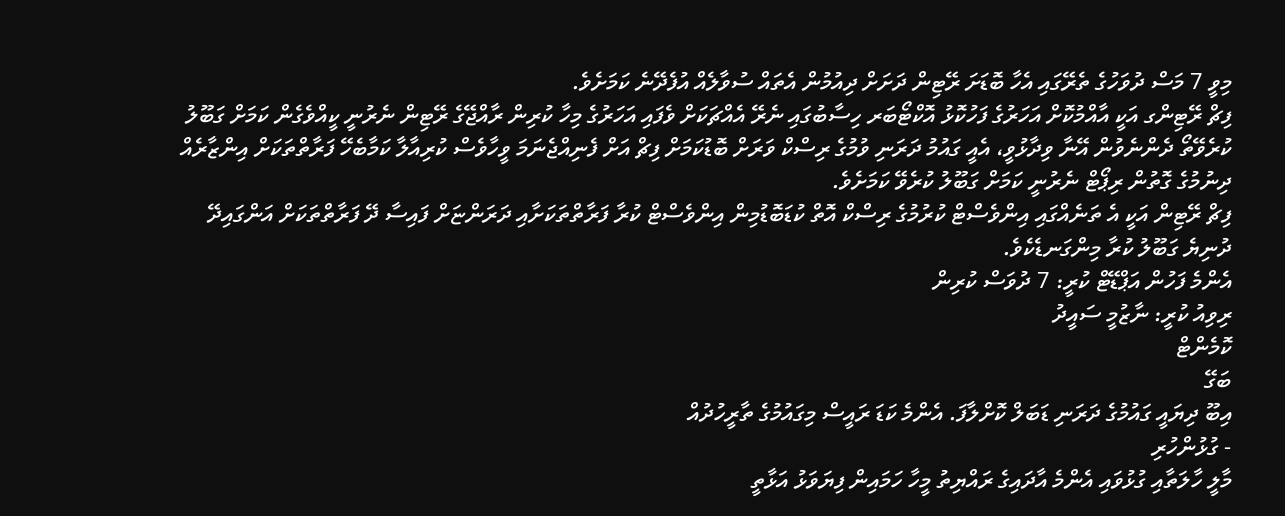މިވީ 7 މަސް ދުވަހުގެ ތެރޭގައި އެހާ ބޮޑަށަ ރޭޓިން ދަށަށް ދިއުމުން އެތައް ސުވާލެއް އުފެދޭނެ ކަމަށެވެ.
ފިޗް ރޭޓިންގ އަކީ އާއްމުކޮށް އަހަރުގެ ފަހުކޮޅު އޮކްޓޯބަރ ހިސާބުގައި ނެރޭ އެއްޗަކަށް ވެފައި އަހަރުގެ މިހާ ކުރިން ރާއްޖޭގެ ރޭޓިން ނެރުނީ ކީއްވެގެން ކަމަށް ގަބޫލު ކުރެވޭތޯ ދެންނެވުން އޭނާ ވިދާޅުވީ، އެއީ ގައުމު ދަރަނި ވުމުގެ ރިސްކް ވަރަށް ބޮޑުކަމަށް ފިޗް އަށް ފެނިއްޖެނަމަ ވީހާވެސް ކުރިއާލާ ކަމާބެހޭ ފަރާތްތަކަށް އިންޒާރެއް ދިނުމުގެ ގޮތުން ރިޕޯޓް ނެރުނީ ކަމަށް ގަބޫލު ކުރެވޭ ކަމަށެވެ.
ފިޗް ރޭޓިން އަކީ އެ ތަނެއްގައި އިންވެސްޓް ކުރުމުގެ ރިސްކް އޮތް ކުޑަބޮޑުމިން އިންވެސްޓް ކުރާ ފަރާތްތަކަށާއި ދަރަންޏަށް ފައިސާ ދޭ ފަރާތްތަކަށް އަންގައިދޭ ދުނިޔެ ގަބޫލު ކުރާ މިންގަނޑެކެވެ.
އެންމެ ފަހުން އަޕްޑޭޓް ކުރީ: 7 ދުވަސް ކުރިން
ރިވިއު ކުރީ: ނާޒުމީ ސައީދު
ކޮމެންޓް
ބަގޭ
އިބޫ ދިޔައީ ގައުމުގެ ދަރަނި ޑަބަލް ކޮށްލާފަ. އެންމެ ކަޑަ ރައީސް މިގައުމުގެ ތާރީހުދުއް
- ގުޅުންހުރި
މާލީ ހާލަތާއި ގުޅުވައި އެންމެ އާދައިގެ ރައްޔިތު މީހާ ހަމައިން ފިޔަވަޅު އަޅާތީ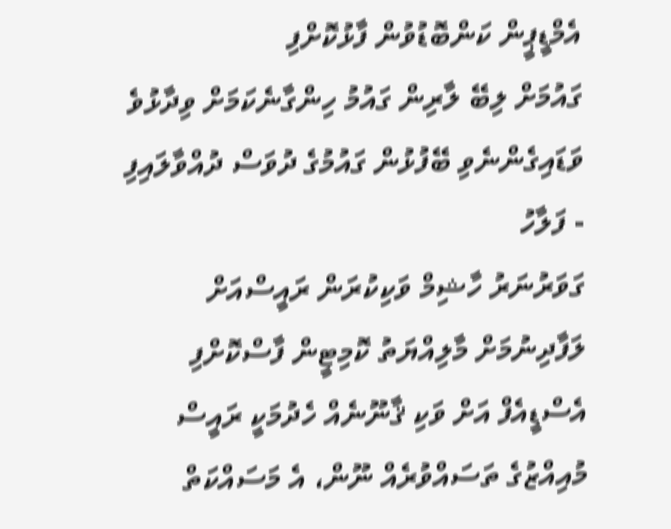އެމްޑީޕީން ކަންބޮޑުވުން ފާޅުކޮށްފި
ގައުމަށް ލިބޭ ލާރިން ގައުމު ހިންގާނެކަމަށް ވިދާޅުވެ ވަޑައިގެންނެވި ބޭފުޅުން ގައުމުގެ ދުވަސް ދުއްވާލައިފި - ފަލާހު
ގަވަރުނަރު ހާޝިމް ވަކިކުރަން ރައީސްއަށް ލަފާދިނުމަށް މާލިއްޔަތު ކޮމިޓީން ފާސްކޮށްފި
އެސްޑީއެފް އަށް ވަކި ޤާނޫނެއް ހެދުމަކީ ރައީސް މުއިއްޒުގެ ތަސައްވުރެއް ނޫން، އެ މަސައްކަތް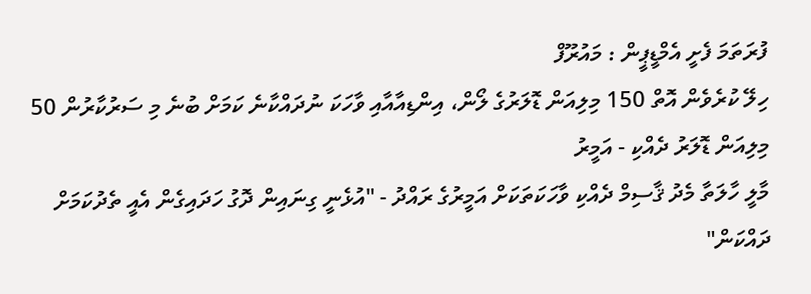ފުރަތަމަ ފެށީ އެމްޑީޕީން : މައުރޫފް
ހިލޭ ކުރެވެން އޮތް 150 މިލިއަން ޑޮލަރުގެ ލޯން، އިންޑިއާއާއި ވާހަކަ ނުދައްކާނެ ކަމަށް ބުނެ މި ސަރުކާރުން 50 މިލިއަން ޑޮލަރު ދެއްކި - އަމީރު
މާލީ ހާލަތާ މެދު ޤާސިމް ދެއްކި ވާހަކަތަކަށް އަމީރުގެ ރައްދު - "އުޅެނީ ގިނައިން ދޮގު ހަދައިގެން އެއީ ތެދުކަމަށް ދައްކަން"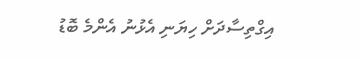އިގްތިސާދަށް ހިޔަނި އެޅުނު އެންމެ ބޮޑު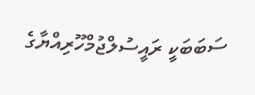ސަބަބަކީ ރައީސުލްޖުމްހޫރިއްޔާގެ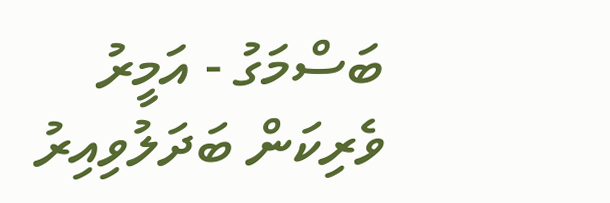ބަސްމަގު - އަމީރު
ވެރިކަން ބަދަލުވިއިރު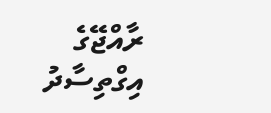ރާއްޖޭގެ އިގްތިސާދު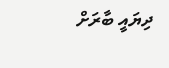ދިޔައީ ބާރަށް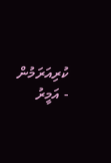ކުރިއަރަމުން - އަމީރު